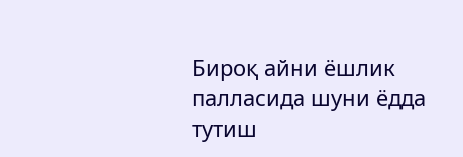Бироқ айни ёшлик палласида шуни ёдда тутиш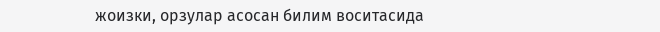жоизки, орзулар асосан билим воситасида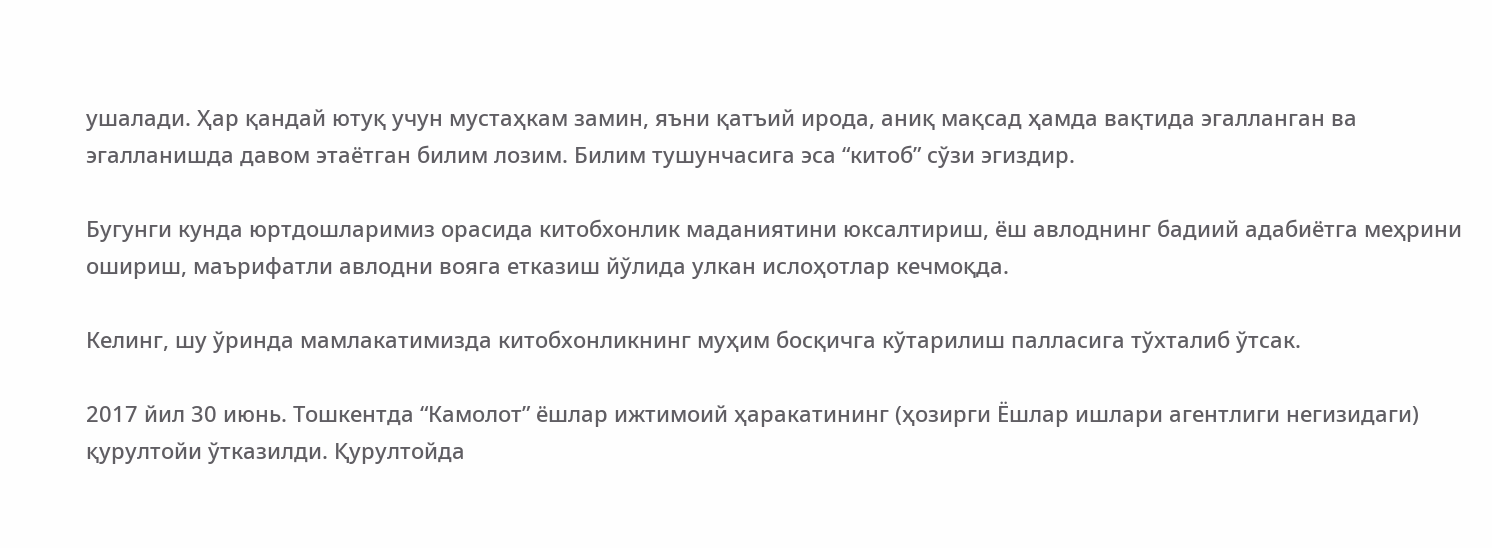ушалади. Ҳар қандай ютуқ учун мустаҳкам замин, яъни қатъий ирода, аниқ мақсад ҳамда вақтида эгалланган ва эгалланишда давом этаётган билим лозим. Билим тушунчасига эса “китоб” сўзи эгиздир.

Бугунги кунда юртдошларимиз орасида китобхонлик маданиятини юксалтириш, ёш авлоднинг бадиий адабиётга меҳрини ошириш, маърифатли авлодни вояга етказиш йўлида улкан ислоҳотлар кечмоқда.

Келинг, шу ўринда мамлакатимизда китобхонликнинг муҳим босқичга кўтарилиш палласига тўхталиб ўтсак.

2017 йил 30 июнь. Тошкентда “Камолот” ёшлар ижтимоий ҳаракатининг (ҳозирги Ёшлар ишлари агентлиги негизидаги) қурултойи ўтказилди. Қурултойда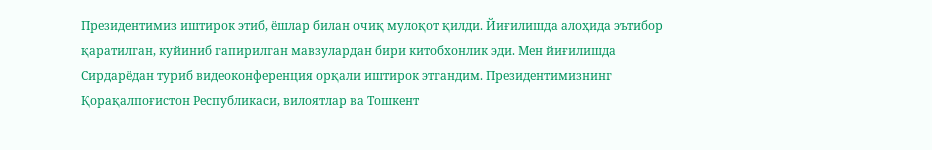Президентимиз иштирок этиб, ёшлар билан очиқ мулоқот қилди. Йиғилишда алоҳида эътибор қаратилган, куйиниб гапирилган мавзулардан бири китобхонлик эди. Мен йиғилишда Сирдарёдан туриб видеоконференция орқали иштирок этгандим. Президентимизнинг Қорақалпоғистон Республикаси, вилоятлар ва Тошкент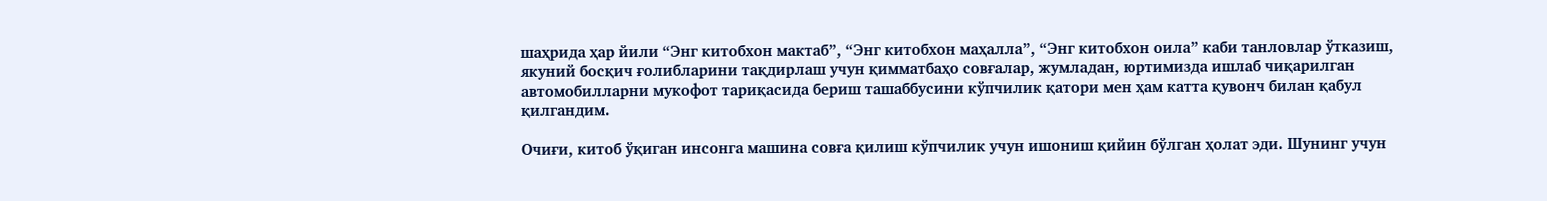шаҳрида ҳар йили “Энг китобхон мактаб”, “Энг китобхон маҳалла”, “Энг китобхон оила” каби танловлар ўтказиш, якуний босқич ғолибларини тақдирлаш учун қимматбаҳо совғалар, жумладан, юртимизда ишлаб чиқарилган автомобилларни мукофот тариқасида бериш ташаббусини кўпчилик қатори мен ҳам катта қувонч билан қабул қилгандим.

Очиғи, китоб ўқиган инсонга машина совға қилиш кўпчилик учун ишониш қийин бўлган ҳолат эди. Шунинг учун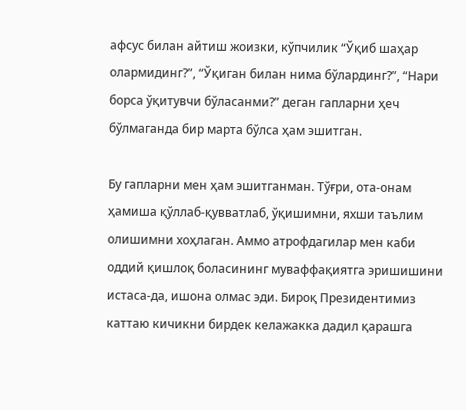афсус билан айтиш жоизки, кўпчилик “Ўқиб шаҳар олармидинг?”, “Ўқиган билан нима бўлардинг?”, “Нари борса ўқитувчи бўласанми?” деган гапларни ҳеч бўлмаганда бир марта бўлса ҳам эшитган.

Бу гапларни мен ҳам эшитганман. Тўғри, ота-онам ҳамиша қўллаб-қувватлаб, ўқишимни, яхши таълим олишимни хоҳлаган. Аммо атрофдагилар мен каби оддий қишлоқ боласининг муваффақиятга эришишини истаса-да, ишона олмас эди. Бироқ Президентимиз каттаю кичикни бирдек келажакка дадил қарашга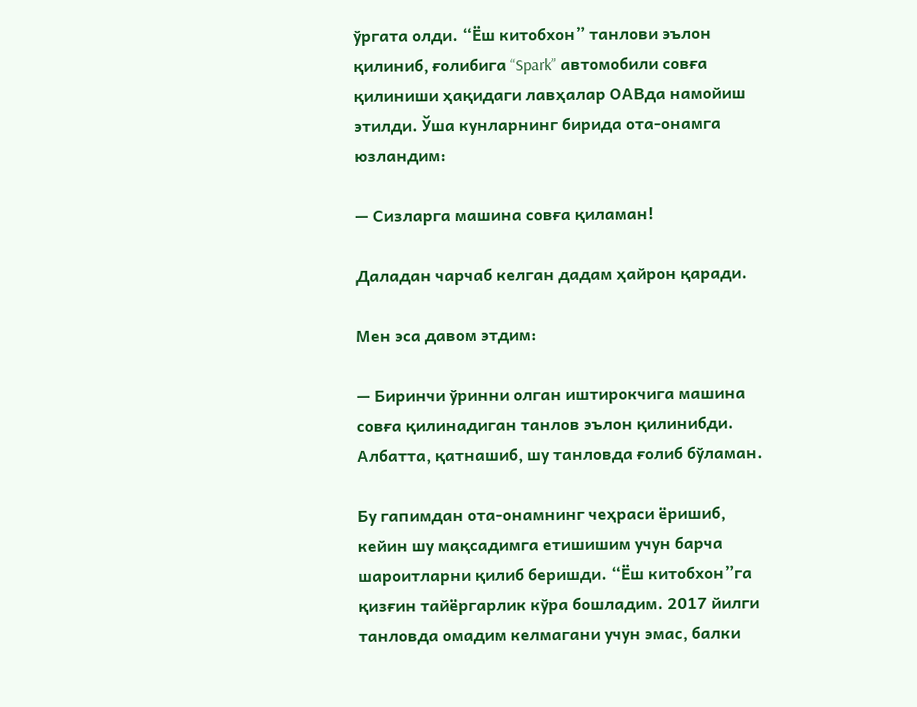ўргата олди. “Ёш китобхон” танлови эълон қилиниб, ғолибига “Spark” автомобили совға қилиниши ҳақидаги лавҳалар ОАВда намойиш этилди. Ўша кунларнинг бирида ота-онамга юзландим:

— Сизларга машина совға қиламан!

Даладан чарчаб келган дадам ҳайрон қаради.

Мен эса давом этдим:

— Биринчи ўринни олган иштирокчига машина совға қилинадиган танлов эълон қилинибди. Албатта, қатнашиб, шу танловда ғолиб бўламан.

Бу гапимдан ота-онамнинг чеҳраси ёришиб, кейин шу мақсадимга етишишим учун барча шароитларни қилиб беришди. “Ёш китобхон”га қизғин тайёргарлик кўра бошладим. 2017 йилги танловда омадим келмагани учун эмас, балки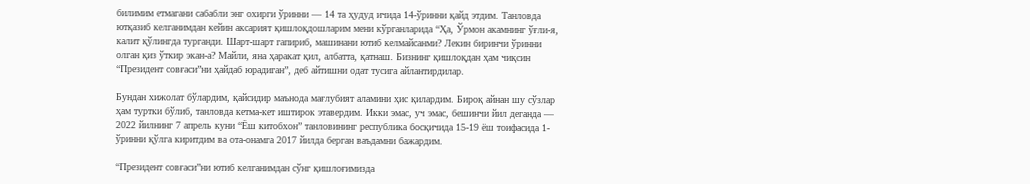билимим етмагани сабабли энг охирги ўринни — 14 та ҳудуд ичида 14-ўринни қайд этдим. Танловда ютқазиб келганимдан кейин аксарият қишлоқдошларим мени кўрганларида “Ҳа, Ўрмон акамнинг ўғли-я, калит қўлингда турганди. Шарт-шарт гапириб, машинани ютиб келмайсанми? Лекин биринчи ўринни олган қиз ўткир экан-а? Майли, яна ҳаракат қил, албатта, қатнаш. Бизнинг қишлоқдан ҳам чиқсин “Президент совғаси”ни ҳайдаб юрадиган”, деб айтишни одат тусига айлантирдилар.

Бундан хижолат бўлардим, қайсидир маънода мағлубият аламини ҳис қилардим. Бироқ айнан шу сўзлар ҳам туртки бўлиб, танловда кетма-кет иштирок этавердим. Икки эмас, уч эмас, бешинчи йил деганда — 2022 йилнинг 7 апрель куни “Ёш китобхон” танловининг республика босқичида 15-19 ёш тоифасида 1-ўринни қўлга киритдим ва ота-онамга 2017 йилда берган ваъдамни бажардим.

“Президент совғаси”ни ютиб келганимдан сўнг қишлоғимизда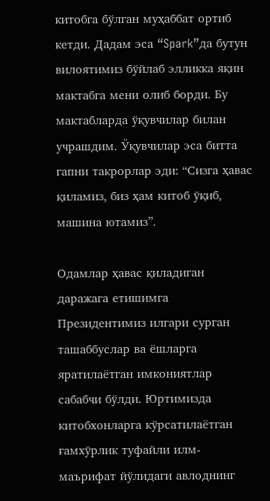китобга бўлган муҳаббат ортиб кетди. Дадам эса “Spark”да бутун вилоятимиз бўйлаб элликка яқин мактабга мени олиб борди. Бу мактабларда ўқувчилар билан учрашдим. Ўқувчилар эса битта гапни такрорлар эди: “Сизга ҳавас қиламиз, биз ҳам китоб ўқиб, машина ютамиз”.

Одамлар ҳавас қиладиган даражага етишимга Президентимиз илгари сурган ташаббуслар ва ёшларга яратилаётган имкониятлар сабабчи бўлди. Юртимизда китобхонларга кўрсатилаётган ғамхўрлик туфайли илм-маърифат йўлидаги авлоднинг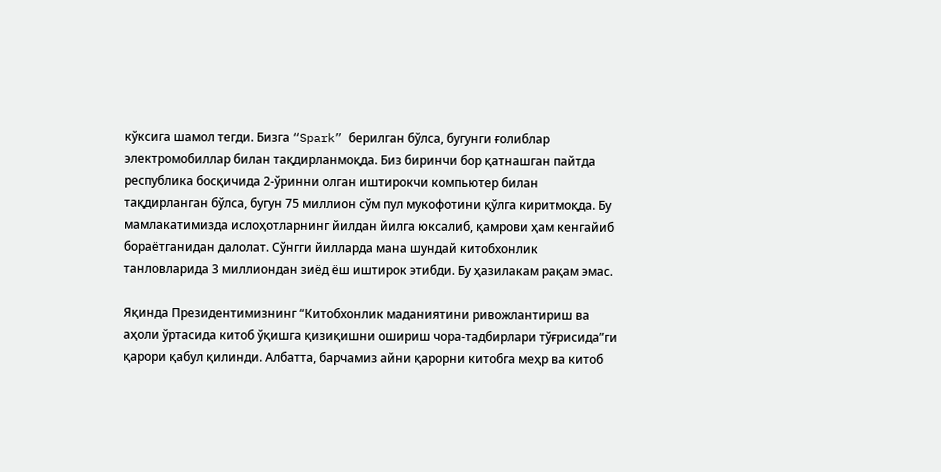кўксига шамол тегди. Бизга “Spark” берилган бўлса, бугунги ғолиблар электромобиллар билан тақдирланмоқда. Биз биринчи бор қатнашган пайтда республика босқичида 2-ўринни олган иштирокчи компьютер билан тақдирланган бўлса, бугун 75 миллион сўм пул мукофотини қўлга киритмоқда. Бу мамлакатимизда ислоҳотларнинг йилдан йилга юксалиб, қамрови ҳам кенгайиб бораётганидан далолат. Сўнгги йилларда мана шундай китобхонлик танловларида 3 миллиондан зиёд ёш иштирок этибди. Бу ҳазилакам рақам эмас.

Яқинда Президентимизнинг “Китобхонлик маданиятини ривожлантириш ва аҳоли ўртасида китоб ўқишга қизиқишни ошириш чора-тадбирлари тўғрисида”ги қарори қабул қилинди. Албатта, барчамиз айни қарорни китобга меҳр ва китоб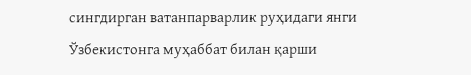сингдирган ватанпарварлик руҳидаги янги Ўзбекистонга муҳаббат билан қарши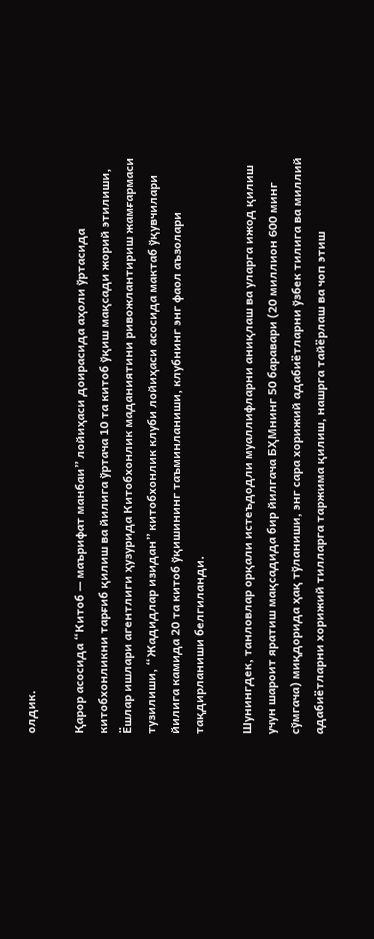олдик.

Қарор асосида “Китоб — маърифат манбаи” лойиҳаси доирасида аҳоли ўртасида китобхонликни тарғиб қилиш ва йилига ўртача 10 та китоб ўқиш мақсади жорий этилиши, Ёшлар ишлари агентлиги ҳузурида Китобхонлик маданиятини ривожлантириш жамғармаси тузилиши, “Жадидлар изидан” китобхонлик клуби лойиҳаси асосида мактаб ўқувчилари йилига камида 20 та китоб ўқишининг таъминланиши, клубнинг энг фаол аъзолари тақдирланиши белгиланди.

Шунингдек, танловлар орқали истеъдодли муаллифларни аниқлаш ва уларга ижод қилиш учун шароит яратиш мақсадида бир йилгача БҲМнинг 50 баравари (20 миллион 600 минг сўмгача) миқдорида ҳақ тўланиши, энг сара хорижий адабиётларни ўзбек тилига ва миллий адабиётларни хорижий тилларга таржима қилиш, нашрга тайёрлаш ва чоп этиш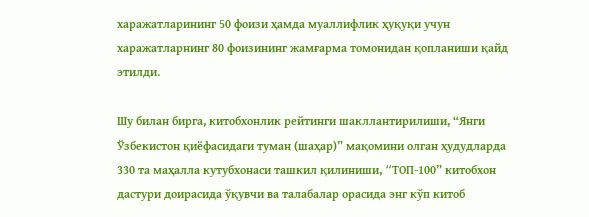харажатларининг 50 фоизи ҳамда муаллифлик ҳуқуқи учун харажатларнинг 80 фоизининг жамғарма томонидан қопланиши қайд этилди.

Шу билан бирга, китобхонлик рейтинги шакллантирилиши, “Янги Ўзбекистон қиёфасидаги туман (шаҳар)” мақомини олган ҳудудларда 330 та маҳалла кутубхонаси ташкил қилиниши, “TOП-100” китобхон дастури доирасида ўқувчи ва талабалар орасида энг кўп китоб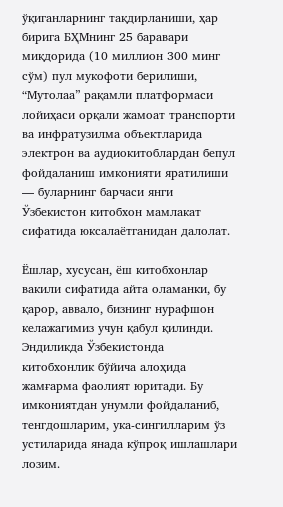ўқиганларнинг тақдирланиши, ҳар бирига БҲМнинг 25 баравари миқдорида (10 миллион 300 минг сўм) пул мукофоти берилиши, “Мутолаа” рақамли платформаси лойиҳаси орқали жамоат транспорти ва инфратузилма объектларида электрон ва аудиокитоблардан бепул фойдаланиш имконияти яратилиши — буларнинг барчаси янги Ўзбекистон китобхон мамлакат сифатида юксалаётганидан далолат.

Ёшлар, хусусан, ёш китобхонлар вакили сифатида айта оламанки, бу қарор, аввало, бизнинг нурафшон келажагимиз учун қабул қилинди. Эндиликда Ўзбекистонда китобхонлик бўйича алоҳида жамғарма фаолият юритади. Бу имкониятдан унумли фойдаланиб, тенгдошларим, ука-сингилларим ўз устиларида янада кўпроқ ишлашлари лозим.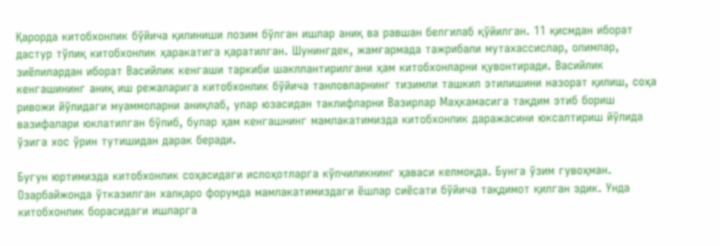Қарорда китобхонлик бўйича қилиниши лозим бўлган ишлар аниқ ва равшан белгилаб қўйилган. 11 қисмдан иборат дастур тўлиқ китобхонлик ҳаракатига қаратилган. Шунингдек, жамғармада тажрибали мутахассислар, олимлар, зиёлилардан иборат Васийлик кенгаши таркиби шакллантирилгани ҳам китобхонларни қувонтиради. Васийлик кенгашининг аниқ иш режаларига китобхонлик бўйича танловларнинг тизимли ташкил этилишини назорат қилиш, соҳа ривожи йўлидаги муаммоларни аниқлаб, улар юзасидан таклифларни Вазирлар Маҳкамасига тақдим этиб бориш вазифалари юклатилган бўлиб, булар ҳам кенгашнинг мамлакатимизда китобхонлик даражасини юксалтириш йўлида ўзига хос ўрин тутишидан дарак беради.

Бугун юртимизда китобхонлик соҳасидаги ислоҳотларга кўпчиликнинг ҳаваси келмоқда. Бунга ўзим гувоҳман. Озарбайжонда ўтказилган халқаро форумда мамлакатимиздаги ёшлар сиёсати бўйича тақдимот қилган эдик. Унда китобхонлик борасидаги ишларга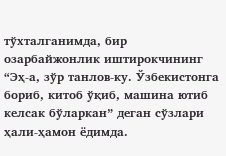тўхталганимда, бир озарбайжонлик иштирокчининг “Эҳ-а, зўр танлов-ку. Ўзбекистонга бориб, китоб ўқиб, машина ютиб келсак бўларкан” деган сўзлари ҳали-ҳамон ёдимда.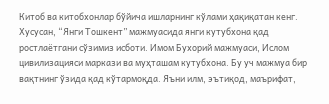Китоб ва китобхонлар бўйича ишларнинг кўлами ҳақиқатан кенг. Хусусан, “Янги Тошкент” мажмуасида янги кутубхона қад ростлаётгани сўзимиз исботи. Имом Бухорий мажмуаси, Ислом цивилизацияси маркази ва муҳташам кутубхона. Бу уч мажмуа бир вақтнинг ўзида қад кўтармоқда. Яъни илм, эътиқод, маърифат,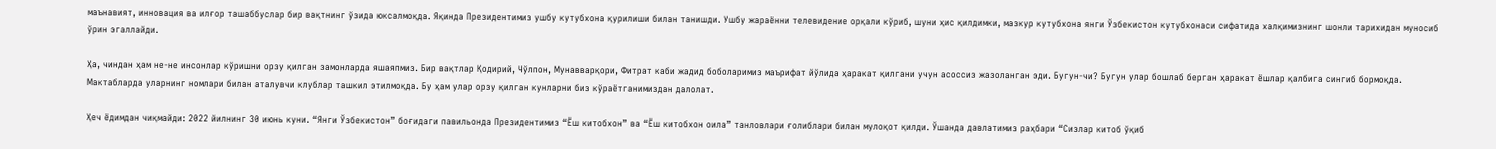маънавият, инновация ва илғор ташаббуслар бир вақтнинг ўзида юксалмоқда. Яқинда Президентимиз ушбу кутубхона қурилиши билан танишди. Ушбу жараённи телевидение орқали кўриб, шуни ҳис қилдимки, мазкур кутубхона янги Ўзбекистон кутубхонаси сифатида халқимизнинг шонли тарихидан муносиб ўрин эгаллайди.

Ҳа, чиндан ҳам не-не инсонлар кўришни орзу қилган замонларда яшаяпмиз. Бир вақтлар Қодирий, Чўлпон, Мунавварқори, Фитрат каби жадид боболаримиз маърифат йўлида ҳаракат қилгани учун асоссиз жазоланган эди. Бугун-чи? Бугун улар бошлаб берган ҳаракат ёшлар қалбига сингиб бормоқда. Мактабларда уларнинг номлари билан аталувчи клублар ташкил этилмоқда. Бу ҳам улар орзу қилган кунларни биз кўраётганимиздан далолат.

Ҳеч ёдимдан чиқмайди: 2022 йилнинг 30 июнь куни. “Янги Ўзбекистон” боғидаги павильонда Президентимиз “Ёш китобхон” ва “Ёш китобхон оила” танловлари ғолиблари билан мулоқот қилди. Ўшанда давлатимиз раҳбари “Сизлар китоб ўқиб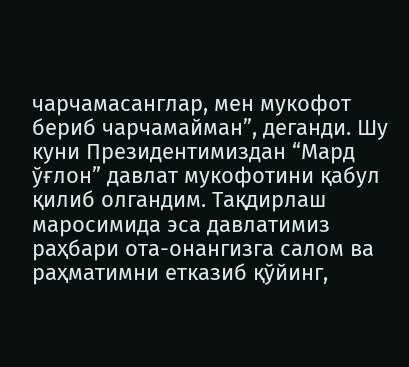чарчамасанглар, мен мукофот бериб чарчамайман”, деганди. Шу куни Президентимиздан “Мард ўғлон” давлат мукофотини қабул қилиб олгандим. Тақдирлаш маросимида эса давлатимиз раҳбари ота-онангизга салом ва раҳматимни етказиб қўйинг,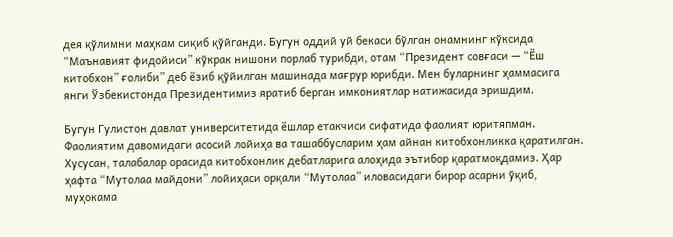дея қўлимни маҳкам сиқиб қўйганди. Бугун оддий уй бекаси бўлган онамнинг кўксида “Маънавият фидойиси” кўкрак нишони порлаб турибди, отам “Президент совғаси — “Ёш китобхон” ғолиби” деб ёзиб қўйилган машинада мағрур юрибди. Мен буларнинг ҳаммасига янги Ўзбекистонда Президентимиз яратиб берган имкониятлар натижасида эришдим.

Бугун Гулистон давлат университетида ёшлар етакчиси сифатида фаолият юритяпман. Фаолиятим давомидаги асосий лойиҳа ва ташаббусларим ҳам айнан китобхонликка қаратилган. Хусусан, талабалар орасида китобхонлик дебатларига алоҳида эътибор қаратмоқдамиз. Ҳар ҳафта “Мутолаа майдони” лойиҳаси орқали “Мутолаа” иловасидаги бирор асарни ўқиб, муҳокама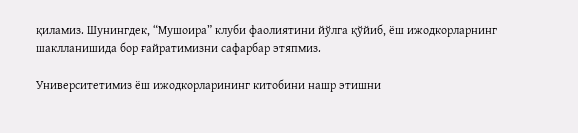қиламиз. Шунингдек, “Мушоира” клуби фаолиятини йўлга қўйиб, ёш ижодкорларнинг шаклланишида бор ғайратимизни сафарбар этяпмиз.

Университетимиз ёш ижодкорларининг китобини нашр этишни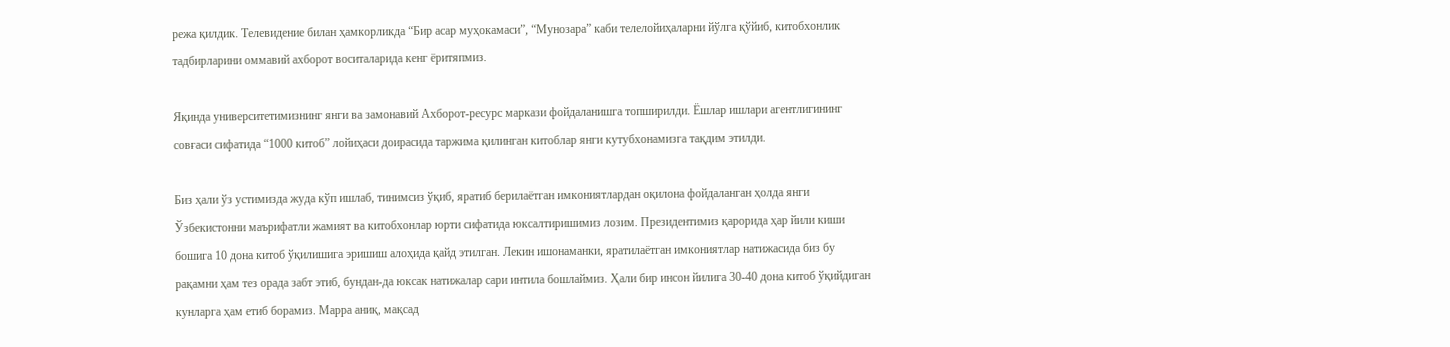режа қилдик. Телевидение билан ҳамкорликда “Бир асар муҳокамаси”, “Мунозара” каби телелойиҳаларни йўлга қўйиб, китобхонлик тадбирларини оммавий ахборот воситаларида кенг ёритяпмиз.

Яқинда университетимизнинг янги ва замонавий Ахборот-ресурс маркази фойдаланишга топширилди. Ёшлар ишлари агентлигининг совғаси сифатида “1000 китоб” лойиҳаси доирасида таржима қилинган китоблар янги кутубхонамизга тақдим этилди.

Биз ҳали ўз устимизда жуда кўп ишлаб, тинимсиз ўқиб, яратиб берилаётган имкониятлардан оқилона фойдаланган ҳолда янги Ўзбекистонни маърифатли жамият ва китобхонлар юрти сифатида юксалтиришимиз лозим. Президентимиз қарорида ҳар йили киши бошига 10 дона китоб ўқилишига эришиш алоҳида қайд этилган. Лекин ишонаманки, яратилаётган имкониятлар натижасида биз бу рақамни ҳам тез орада забт этиб, бундан-да юксак натижалар сари интила бошлаймиз. Ҳали бир инсон йилига 30-40 дона китоб ўқийдиган кунларга ҳам етиб борамиз. Марра аниқ, мақсад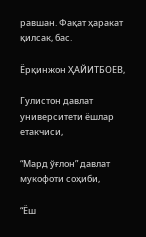равшан. Фақат ҳаракат қилсак, бас.

Ёрқинжон ҲАЙИТБОЕВ,

Гулистон давлат университети ёшлар етакчиси,

“Мард ўғлон” давлат мукофоти соҳиби,

“Ёш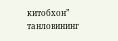китобхон” танловининг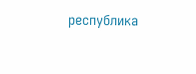республика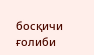босқичи ғолиби